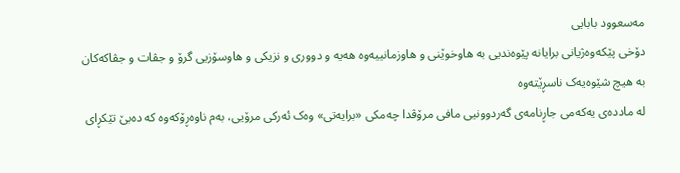مەسعوود بابایی
دۆخی پێکەوەژیانی برایانە پێوەندیی بە هاوخوێنی و هاوزمانییەوە هەیە و دووری و نزیکی و هاوسۆزیی گرۆ و جڤات و جڤاکەکان بە هیچ شێوەیەک ناسڕێتەوە
لە ماددەی یەکەمی جاڕنامەی گەردوونیی مافی مرۆڤدا چەمکی «برایەتی» وەک ئەرکی مرۆیی، بەم ناوەڕۆکەوە کە دەبێ تێکڕای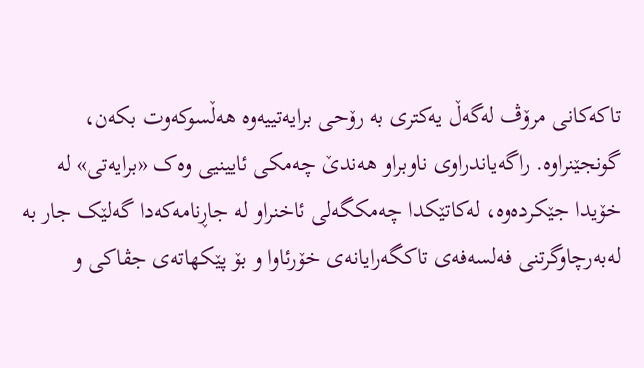تاکەکانی مرۆڤ لەگەڵ یەکتری بە رۆحی برایەتییەوە هەڵسوکەوت بکەن، گونجێنراوە. راگەیاندراوی ناوبراو هەندێ چەمکی ئایینیی وەک «برایەتی» لە خۆیدا جێکردەوە، لەکاتێکدا چەمکگەلی ئاخنراو لە جاڕنامەکەدا گەلێک جار بە لەبەرچاوگرتنی فەلسەفەی تاکگەرایانەی خۆرئاوا و بۆ پێکهاتەی جڤاکی و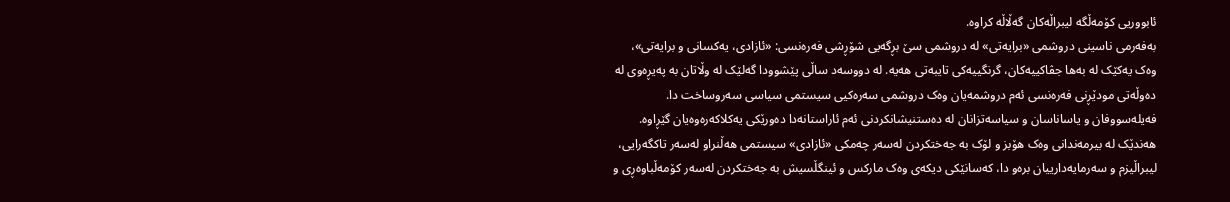ئابووریی کۆمەڵگە لیبراڵەکان گەڵاڵە کراوە.
بەفەرمی ناسینی دروشمی «برایەتی» لە دروشمی سێ بڕگەیی شۆڕشی فەرەنسی: «ئازادی، یەکسانی و برایەتی»، وەک یەکێک لە بەها جڤاکییەکان، گرنگییەکی تایبەتی هەیە. لە دووسەد ساڵی پێشوودا گەلێک لە وڵاتان بە پەیڕەوی لە دەوڵەتی مودێڕنی فەرەنسی ئەم دروشمەیان وەک دروشمی سەرەکیی سیستمی سیاسی سەروساخت دا. فەیلەسووفان و یاساناسان و سیاسەتزانان لە دەستنیشانکردنی ئەم ئاراستانەدا دەورێکی یەکلاکەرەوەیان گێڕاوە. هەندێک لە بیرمەندانی وەک هۆبز و لۆک بە جەختکردن لەسەر چەمکی «ئازادی» سیستمی هەڵنراو لەسەر تاکگەرایی، لیبراڵیزم و سەرمایەدارییان برەو دا، کەسانێکی دیکەی وەک مارکس و ئینگڵسیش بە جەختکردن لەسەر کۆمەڵباوەڕی و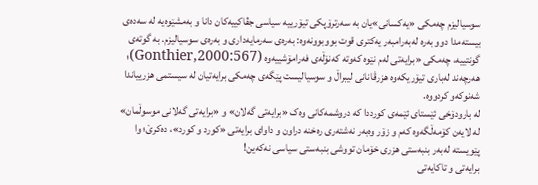سوسیالیزم چەمکی «یەکسانی»یان بە سەرترۆپکی تیۆرییە سیاسی جڤاکییەکان دانا و بەمشێوەیە لە سەدەی بیستەمدا دوو بەرە لەبەرامبەر یەکتری قوت بووبوونەوە: بەرەی سەرمایەداری و بەرەی سوسیالیزم. بە گوتەی گونتییە، چەمکی «برایەتی لەم نێوە کەوتە کەنۆڵەی فەرامۆشییەوە (Gonthier,2000:567)؛ هەرچەند لەباری تیۆریکەوە هزرڤانانی لیبراڵ و سوسیالیست پێگەی چەمکی برایەتیان لە سیستمی هزرییاندا شەنوکەو کردووە.
لە بارودۆخی ئێستای ئێمەی کورددا کە دروشمەکانی وەک «برایەتی گەلان» و «برایەتی گەلانی موسوڵمان» لە لایەن کۆمەڵگەوە کەم و زۆر وەبەر نەشتەری رەخنە دراون و داوای برایەتی «کورد و کورد»، دەکرێ؛ وا پێویستە لەبەر بنبەستی هزری خۆمان تووشی بنبەستی سیاسی نەکەین!
برایەتی و تاکایەتی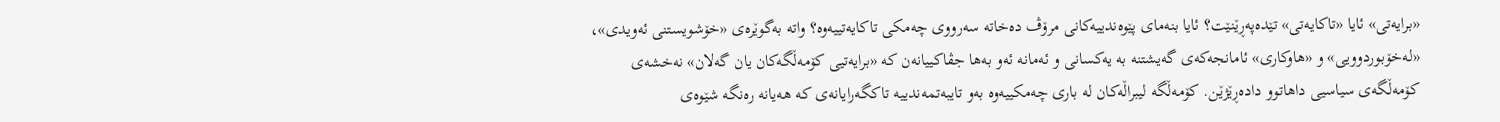«برایەتی» ئایا «تاکایەتی» تێدەپەڕێنێت؟ ئایا بنەمای پێوەندییەکانی مرۆڤ دەخاتە سەرووی چەمکی تاکایەتییەوە؟ واتە بەگوێرەی «خۆشویستنی ئەویدی»، «لەخۆبوردوویی» و «هاوکاری» ئامانجەکەی گەیشتنە بە یەکسانی و ئەمانە ئەو بەها جڤاکییانەن کە «برایەتیی کۆمەڵگەکان یان گەلان» نەخشەی کۆمەڵگەی سیاسیی داهاتوو دادەڕێژێن. کۆمەڵگە لیبراڵەکان لە باری چەمکییەوە بەو تایبەتمەندییە تاکگەرایانەی کە هەیانە رەنگە شێوەی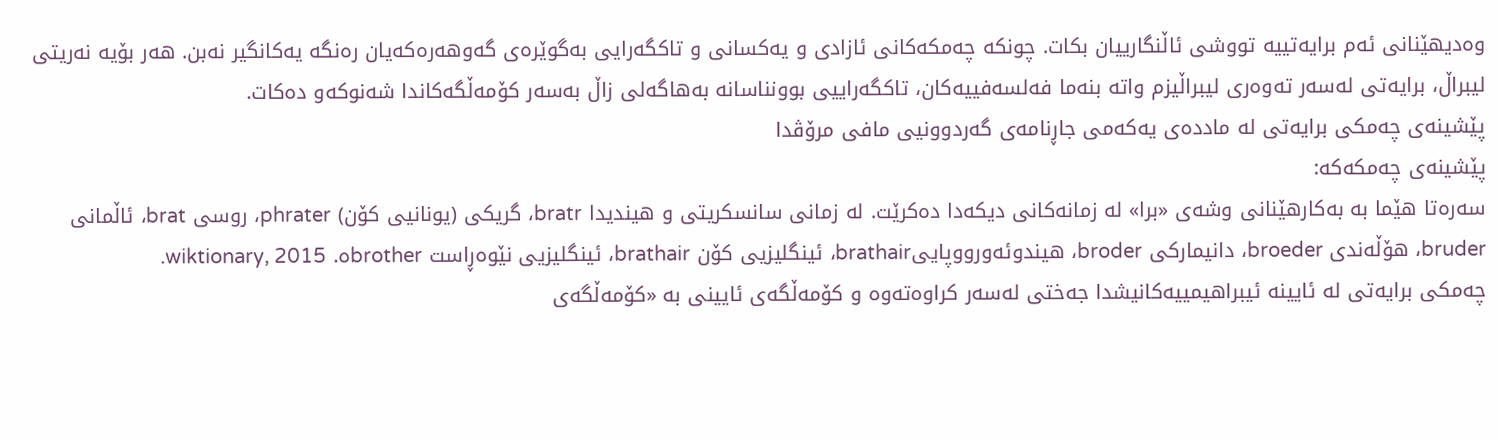وەدیهێنانی ئەم برایەتییە تووشی ئاڵنگارییان بکات. چونکە چەمکەکانی ئازادی و یەکسانی و تاکگەرایی بەگوێرەی گەوهەرەکەیان رەنگە یەکانگیر نەبن. هەر بۆیە نەریتی لیبراڵ، برایەتی لەسەر تەوەری لیبراڵیزم واتە بنەما فەلسەفییەکان، تاکگەراییی بوونناسانە بەهاگەلی زاڵ بەسەر کۆمەڵگەکاندا شەنوکەو دەکات.
پێشینەی چەمکی برایەتی لە ماددەی یەکەمی جاڕنامەی گەردوونیی مافی مرۆڤدا
پێشینەی چەمکەکە:
سەرەتا هێما بە بەکارهێنانی وشەی «برا» لە زمانەکانی دیکەدا دەکرێت. لە زمانی سانسکریتی و هیندیدا bratr، گریکی (یونانیی کۆن) phrater، روسی brat، ئاڵمانی bruder، هۆڵەندی broeder، دانیمارکی broder، هیندوئەورووپاییbrathair، ئینگلیزیی کۆن brathair، ئینگلیزیی نێوەڕاست brotherە. wiktionary, 2015.
چەمکی برایەتی لە ئایینە ئیبراهیمییەکانیشدا جەختی لەسەر کراوەتەوە و کۆمەڵگەی ئایینی بە «کۆمەڵگەی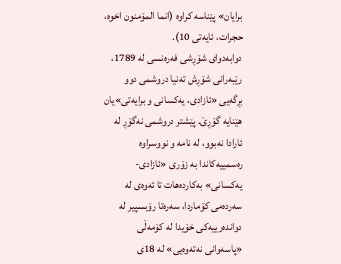برایان» پێناسە کراوە (انما المۆمنون اخوه، حجرات، ئایەتی 10).
دوابەدوای شۆڕشی فەرەنسی لە 1789، رێبەرانی شۆڕش تەنیا دروشمی دوو بڕگەیی «ئازادی، یەکسانی و برایەتی»یان هێنایە گۆڕێ. پێشتر دروشمی نەگۆڕ لە ئارادا نەبوو، لە نامە و نووسراوە رەسمییەکاندا بە زۆری «ئازادی-یەکسانی» بەکاردەهات تا ئەوەی لە سەردەمی کۆماردا، سەرەتا رۆبسپیر لە دواندەرییەکی خۆیدا لە کۆمەڵی «پاسەوانی نەتەوەیی» لە 18ی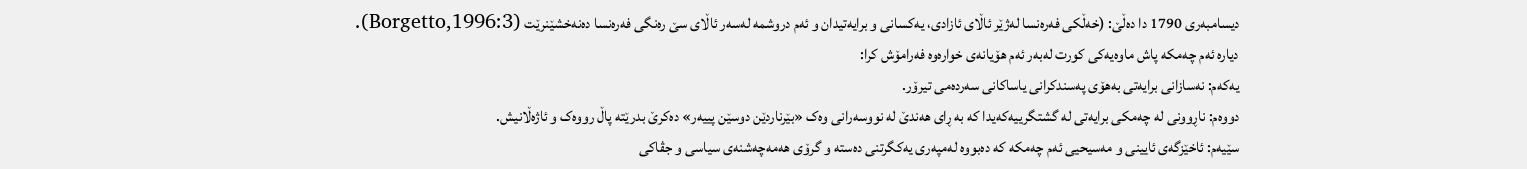دیسامبەری 1790 دا دەڵێ: (خەڵکی فەرەنسا لەژێر ئاڵای ئازادی، یەکسانی و برایەتیدان و ئەم دروشمە لەسەر ئاڵای سێ رەنگی فەرەنسا دەنەخشێنرێت (Borgetto,1996:3).
دیارە ئەم چەمکە پاش ماوەیەکی کورت لەبەر ئەم هۆیانەی خوارەوە فەرامۆش کرا:
یەکەم: نەسازانی برایەتی بەهۆی پەسندکرانی یاساکانی سەردەمی تیرۆر.
دووەم: ناڕوونی لە چەمکی برایەتی لە گشتگرییەکەیدا کە بە ڕای هەندێ لە نووسەرانی وەک «بێرناردێن دوسێن پییەر» دەکرێ بدرێتە پاڵ رووەک و ئاژەڵانیش.
سێیەم: ئاخێزگەی ئایینی و مەسیحیی ئەم چەمکە کە دەبووە لەمپەری یەکگرتنی دەستە و گرۆی هەمەچەشنەی سیاسی و جڤاکی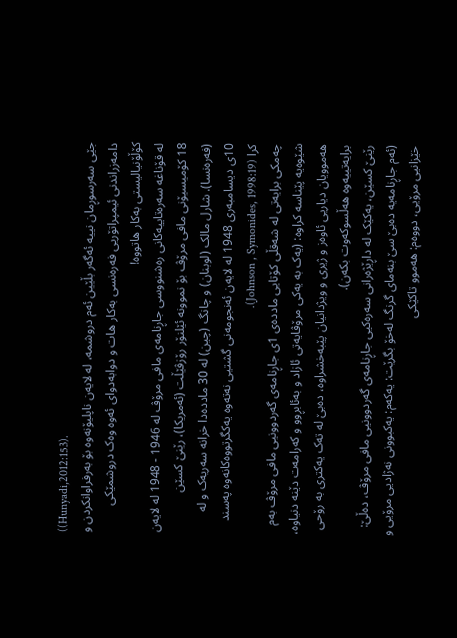((Hunyadi,2012:153).
جێی سەرسوڕمان نییە ئەگەر بڵێین ئەم دروشمە، لە لایەن ناپلیۆنەوە بۆ بەرفراوانکردن و دامەزراندنی ئیمپراتۆریی فەرەنسی بەکار هات و دوابەدوای ئەوە وەک دروشمێکی کۆڵۆنیالیستی بەکار هاتووە!
لە قۆناغە سەرەتاییەکانی رەشنووسی جاڕنامەی مافی مرۆڤ لە 1946 - 1948 لە لایەن 18 کۆمیسیۆنی مافی مرۆڤ بۆ نموونە ئێلنۆر رۆزڤێڵت (ئەمریکا)، رێنێ کسێن (فەرەنسا). شارل مالک (لوبنان) و چانگ (چین) لە 30 ماددەدا خرانە سەریەک و لە 10ی دیسامبەری 1948 لە لایەن ئەنجومەنی گشتیی نەتەوە یەکگرتووەکانەوە پەسند کرا (Johnson , Symonides, 1998:19).
چەمکی برایەتی لە شەقڵی کۆتایی ماددەی 1ی جاڕنامەی گەردوونیی مافی مرۆڤ بەم شێوەیە پێناسە کراوە: (یەک بە یەکی مرۆڤایەتی ئازاد و بەئابڕوو و کەرامەت دێنە دنیاوە، هەموویان دیاریی ئاوەز و ژیری و ویژدانیان پێبەخشراوە، دەبێ لە تەک یەکتری بە رۆحی برایەتییەوە هەڵسوکەوت بکەن).
رێنێ کسێن، یەکێک لە داڕێژەرانی سەرەکیی جاڕنامەی گەردوونیی مافی مرۆڤ، دەڵێ: (ئەم جاڕنامەیە دەبێ سێ بنەمای گرنگ لەخۆ بگرێت: یەکەم: یەکبوونی نەژادیی مرۆیی و خێزانیی مرۆیی، دووەم: هەموو تاکێکی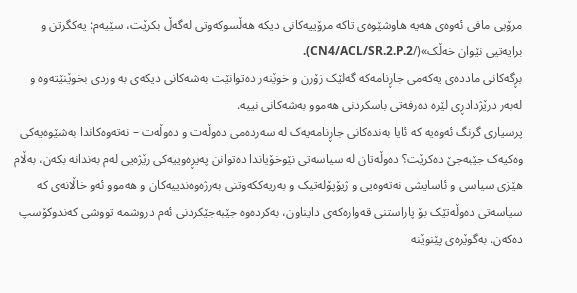مرۆیی مافی ئەوەی هەیە هاوشێوەی تاکە مرۆییەکانی دیکە هەڵسوکەوتی لەگەڵ بکرێت، سێیەم: یەکگرتن و برایەتیی نێوان خەڵک»(/CN4/ACL/SR.2.P.2).
بڕگەکانی ماددەی یەکەمی جاڕنامەکە گەلێک زۆرن و خوێنەر دەتوانێت بەشەکانی دیکەی بە وردی بخوێنێتەوە و لەبەر درێژدادڕی لێرە دەرفەتی باسکردنی هەموو بەشەکانی نییە.
پرسیاری گرنگ ئەوەیە کە ئایا بەندەکانی جاڕنامەیەک لە سەردەمی دەوڵەت و دەوڵەت – نەتەوەکاندا بەشێوەیەکی وەکیەک جێبەجێ دەکرێت؟ دەوڵەتان لە سیاسەتی نێوخۆیاندا دەتوانن پەیڕەوییەکی رێژەیی لەم بەندانە بکەن، بەڵام هێزی سیاسی و ئاسایشی نەتەوەیی و ژیۆپۆلەتیک و بەریەککەوتنی بەرژەوەندییەکان و هەموو ئەو خاڵانەی کە سیاسەتی دەوڵەتێک بۆ پاراستنی قەوارەکەی دایناون، بەکردەوە جێبەجێکردنی ئەم دروشمە تووشی کەندوکۆسپ دەکەن. بەگوێرەی پێنوێنە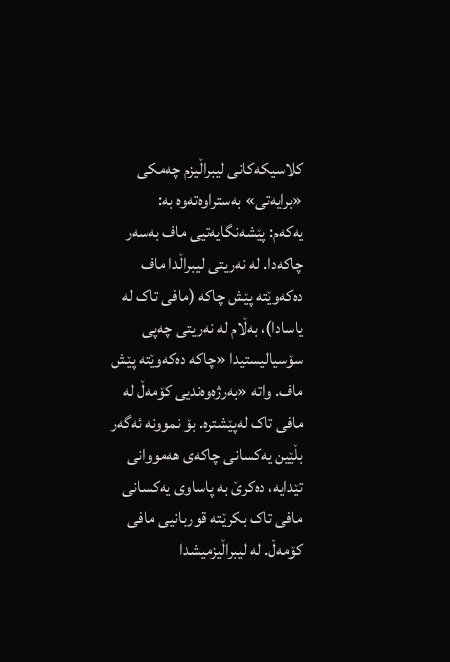کلاسیکەکانی لیبراڵیزم چەمکی «برایەتی» بەستراوەتەوە بە:
یەکەم: پێشەنگایەتیی ماف بەسەر چاکەدا. لە نەریتی لیبراڵدا ماف دەکەوێتە پێش چاکە (مافی تاک لە یاسادا)، بەڵام لە نەریتی چەپی سۆسیالیستیدا «چاکە دەکەوێتە پێش ماف. واتە «بەرژەوەندیی کۆمەڵ لە مافی تاک لەپێشترە. بۆ نموونە ئەگەر بڵێین یەکسانی چاکەی هەمووانی تێدایە، دەکرێ بە پاساوی یەکسانی مافی تاک بکرێتە قوربانیی مافی کۆمەڵ. لە لیبراڵیزمیشدا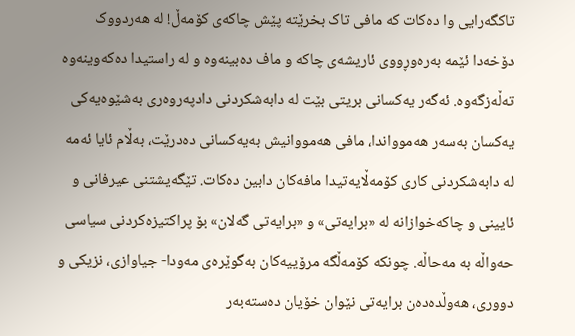تاکگەرایی وا دەکات کە مافی تاک بخرێتە پێش چاکەی کۆمەڵ! لە هەردووک دۆخەدا ئێمە بەرەوڕووی ئاریشەی چاکە و ماف دەبینەوە و لە راستیدا دەکەوینەوە تەڵەزگەوە. ئەگەر یەکسانی بریتی بێت لە دابەشکردنی دادپەروەری بەشێوەیەکی یەکسان بەسەر هەموواندا، مافی هەمووانیش بەیەکسانی دەدرێت، بەڵام ئایا ئەمە لە دابەشکردنی کاری کۆمەڵایەتیدا مافەکان دابین دەکات. تێگەیشتنی عیرفانی و ئایینی و چاکەخوازانە لە «برایەتی» و «برایەتی گەلان» بۆ پراکتیزەکردنی سیاسی حەواڵە بە مەحاڵە. چونکە کۆمەڵگە مرۆییەکان بەگوێرەی مەودا- جیاوازی، نزیکی و دووری، هەوڵدەدەن برایەتی نێوان خۆیان دەستەبەر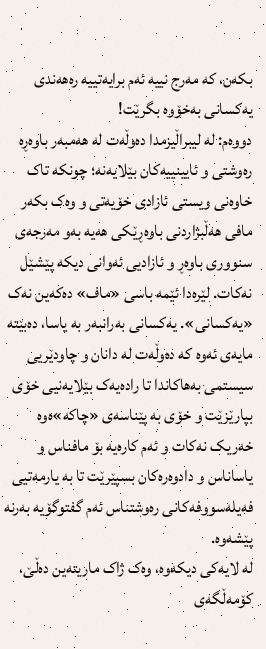بکەن، کە مەرج نییە ئەم برایەتییە رەهەندی یەکسانی بەخۆوە بگرێت!
دووەم: لە لیبراڵیزمدا دەوڵەت لە هەمبەر باوەڕە رەوشتی و ئایینییەکان بێلایەنە؛ چونکە تاک خاوەنی ویستی ئازادی خۆیەتی و وەک بکەر مافی هەڵبژاردنی باوەڕێکی هەیە بەو مەرجەی سنووری باوەڕ و ئازادیی ئەوانی دیکە پێشێل نەکات. لێرەدا ئێمە باسی «ماف» دەکەین نەک «یەکسانی». یەکسانی بەرانبەر بە یاسا، دەبێتە مایەی ئەوە کە دەوڵەت لە دانان و چاودێریی سیستمی بەهاکاندا تا رادەیەک بێلایەنیی خۆی بپارێزێت و خۆی بە پێناسەی «چاکە»ەوە خەریک نەکات و ئەم کارەیە بۆ مافناس و یاساناس و دادوەرەکان بسپێرێت تا بە یارمەتیی فەیلەسووفەکانی رەوشتناس ئەم گفتوگۆیە بەرنە پێشەوە.
لە لایەکی دیکەوە، وەک ژاک ماریتەین دەڵێ، کۆمەڵگەی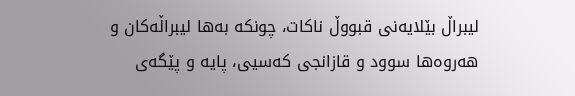لیبراڵ بێلایەنی قبووڵ ناکات، چونکە بەها لیبراڵەکان و هەروەها سوود و قازانجی کەسیی، پایە و پێگەی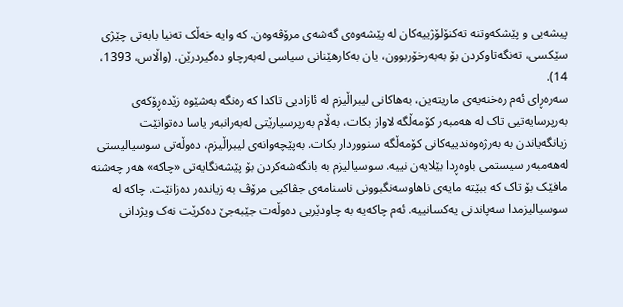پیشەیی و پێشکەوتنە تەکنۆلۆژییەکان لە پێشەوەی گەشەی مرۆڤەوەن. کە وایە خەڵک تەنیا بابەتی چێژی سێکسی، تەنگەتاوکردن بۆ بەبەرخۆربوون، یان بەکارهێنانی سیاسی لەبەرچاو دەگیردرێن. (واڵاس، 1393، 14).
سەرەڕای ئەم رەخنەیەی ماریتەین، بەهاکانی لیبراڵیزم لە ئازادیی تاکدا کە رەنگە بەشێوە زێدەڕۆکەی بەرپرسایەتیی تاک لە هەمبەر کۆمەڵگە لاواز بکات، بەڵام بەرپرسیارێتی لەبەرانبەر یاسا دەتوانێت زیانگەیاندن بە بەرژەوەندییەکانی کۆمەڵگە سنووردار بکات. بەپێچەوانەی لیبراڵیزم، دەوڵەتی سوسیالیستی لەهەمبەر سیستمی باوەڕدا بێلایەن نییە. سوسیالیزم بە بانگەشەکردن بۆ پێشەنگایەتی «چاکە» هەر چەشنە مافێک بۆ تاک کە ببێتە مایەی ناهاوسەنگبوونی ناسنامەی جڤاکیی مرۆڤ بە زیاندەر دەزانێت. چاکە لە سوسیالیزمدا سەپاندنی یەکسانییە. ئەم چاکەیە بە چاودێریی دەوڵەت جێبەجێ دەکرێت نەک ویژدانی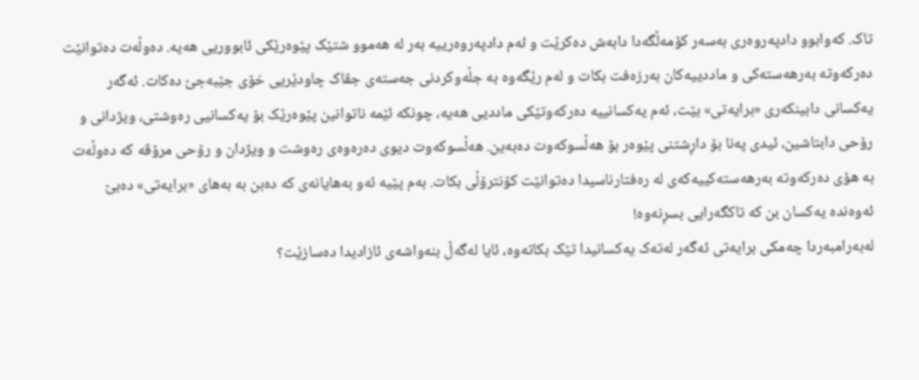تاک. کەوابوو دادپەروەری بەسەر کۆمەڵگەدا دابەش دەکرێت و ئەم دادپەروەرییە بەر لە هەموو شتێک پێوەرێکی ئابووریی هەیە. دەوڵەت دەتوانێت دەرکەوتە بەرهەستەکی و ماددییەکان بەرزەفت بکات و لەم رێگەوە بە جڵەوکردنی جەستەی جڤاک چاودێریی خۆی جێبەجێ دەکات. ئەگەر یەکسانی دابینکەری «برایەتی» بێت، ئەم یەکسانییە دەرکەوتێکی ماددیی هەیە، چونکە ئێمە ناتوانین پێوەرێک بۆ یەکسانیی رەوشتی، ویژدانی و رۆحی دابتاشین، ئیدی پەنا بۆ داڕشتنی پێوەر بۆ هەڵسوکەوت دەبەین. هەڵسوکەوت دیوی دەرەوەی رەوشت و ویژدان و رۆحی مرۆڤە کە دەوڵەت بە هۆی دەرکەوتە بەرهەستەکییەکەی لە رەفتارناسیدا دەتوانێت کۆنترۆڵی بکات. بەم پێیە ئەو بەهایانەی کە دەبن بە بەهای «برایەتی» دەبێ ئەوەندە یەکسان بن کە تاکگەرایی بسڕنەوە!
لەبەرامبەردا چەمکی برایەتی ئەگەر لەتەک یەکسانیدا تێک بکاتەوە، ئایا لەگەڵ بنەواشەی ئازادیدا دەسازێت؟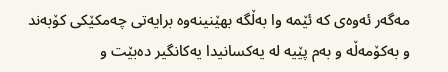مەگەر ئەوەی کە ئێمە وا بەڵگە بهێنینەوە برایەتی چەمكێکی کۆبەند و بەکۆمەڵە و بەم پێیە لە یەکسانیدا یەکانگیر دەبێت و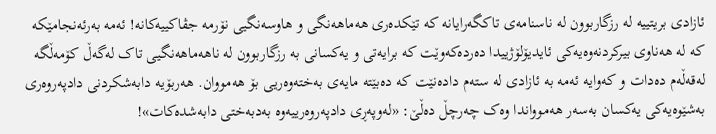ئازادی بریتییە لە رزگاربوون لە ناسنامەی تاکگەرایانە کە تێکدەری هەماهەنگی و هاوسەنگیی نۆرمە جڤاکییەکانە! ئەمە بەرئەنجامێکە کە لە هەناوی بیرکردنەوەیەکی ئایدیۆلۆژییدا دەردەکەوێت کە برایەتی و یەکسانی بە رزگاربوون لە ناهەماهەنگیی تاک لەگەڵ کۆمەڵگە لەقەڵەم دەدات و کەوایە ئەمە بە ئازادی لە ستەم دادەنێت کە دەبێتە مایەی بەختەوەریی بۆ هەمووان. هەربۆیە دابەشکردنی دادپەروەری بەشێوەیەکی یەکسان بەسەر هەموواندا وەک چەرچڵ دەڵێ: «لەوپەڕی دادپەروەرییەوە بەدبەختی دابەشدەکات»!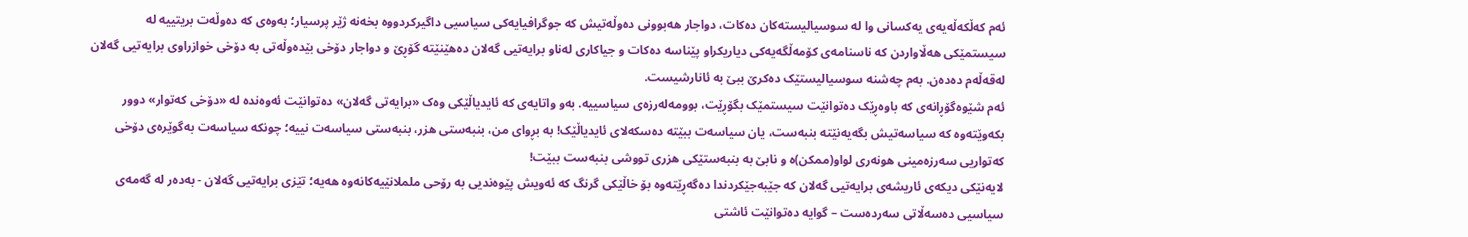ئەم کەڵکەڵەیەی یەکسانی وا لە سوسیالیستەکان دەکات، دواجار هەبوونی دەوڵەتیش کە جوگرافیایەکی سیاسیی داگیرکردووە بخەنە ژێر پرسیار؛ بەوەی کە دەوڵەت بریتییە لە سیستمێکی هەڵاواردن کە ناسنامەی کۆمەڵگەیەکی دیاریکراو پێناسە دەکات و جیاکاری لەناو برایەتیی گەلان دەهێنێتە گۆڕێ و دواجار دۆخی بێدەوڵەتی بە دۆخی خوازراوی برایەتیی گەلان لەقەڵەم دەدەن. بەم چەشنە سوسیالیستێک دەکرێ ببێ بە ئانارشیست.
ئەم شێوەگۆڕانەی کە باوەڕێک دەتوانێت سیستمێک بگۆڕێت، بوومەلەرزەی سیاسییە. بەو واتایەی کە ئایدیاڵێکی وەک «برایەتی گەلان» دەتوانێت ئەوەندە لە «دۆخی کەتوار» دوور بکەوێتەوە کە سیاسەتیش بگەیەنێتە بنبەست، یان سیاسەت ببێتە دەسکەلای ئایدیاڵێک! بە بڕوای من، بنبەستی هزر، بنبەستی سیاسەت نییە؛ چونکە سیاسەت بەگوێرەی دۆخی کەتواریی سەرزەمینی هونەری لواو(ممکن)ە و نابێ بە بنبەستێکی هزری تووشی بنبەست ببێت!
لایەنێکی دیکەی ئاریشەی برایەتیی گەلان کە جێبەجێکردندا دەگەڕێتەوە بۆ خاڵێکی گرنگ کە ئەویش پێوەندیی بە رۆحی ململانێیەکانەوە هەیە؛ تێزی برایەتیی گەلان - بەدەر لە گەمەی سیاسیی دەسەڵاتی سەردەست – گوایە دەتوانێت ئاشتی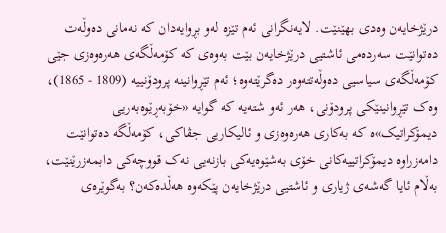درێژخایەن وەدی بهێنێت. لایەنگرانی ئەم تێزە لەو بڕوایەدان کە نەمانی دەوڵەت دەتوانێت سەردەمی ئاشتیی درێژخایەن بێت بەوەی کە کۆمەڵگەی هەرەوەزی جێی کۆمەڵگەی سیاسیی دەوڵەتتەوەر دەگرێتەوە؛ ئەم تێڕوانینە پرودۆنییە (1809 - 1865)، وەک تێڕوانینێکی پرودۆنی، هەر ئەو شتەیە کە گوایە «خۆبەڕێوەبەریی دیمۆکراتیک»ە کە بەکاری هەرەوەزی و ئالیکاریی جڤاکی، کۆمەڵگە دەتوانێت دامەزراوە دیمۆکراتییەکانی خۆی بەشێوەیەکی بازنەیی نەک قووچەکی دابمەزرێنێت، بەڵام ئایا گەشەی ژیاری و ئاشتیی درێژخایەن پێکەوە هەڵدەکەن؟ بەگوێرەی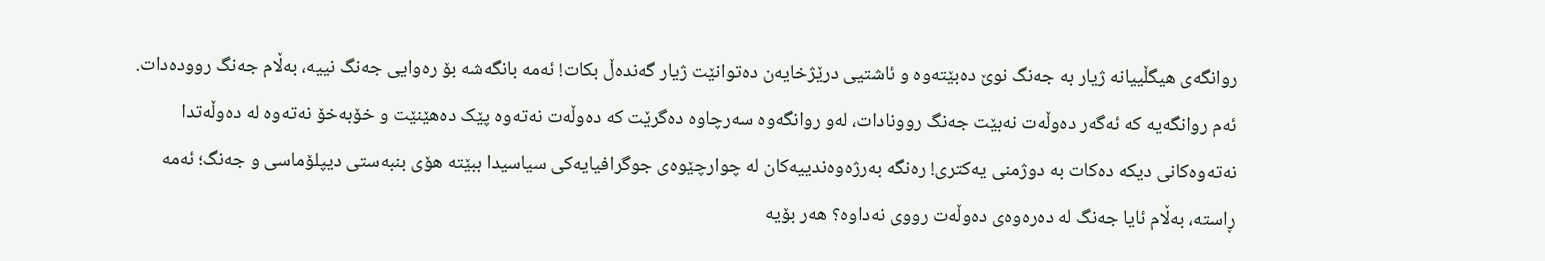روانگەی هیگڵییانە ژیار بە جەنگ نوێ دەبێتەوە و ئاشتیی درێژخایەن دەتوانێت ژیار گەندەڵ بکات! ئەمە بانگەشە بۆ رەوایی جەنگ نییە، بەڵام جەنگ روودەدات. ئەم روانگەیە کە ئەگەر دەوڵەت نەبێت جەنگ روونادات، لەو روانگەوە سەرچاوە دەگرێت کە دەوڵەت نەتەوە پێک دەهێنێت و خۆبەخۆ نەتەوە لە دەوڵەتدا نەتەوەکانی دیکە دەکات بە دوژمنی یەکتری! رەنگە بەرژەوەندییەکان لە چوارچێوەی جوگرافیایەکی سیاسیدا ببێتە هۆی بنبەستی دیپلۆماسی و جەنگ؛ ئەمە ڕاستە، بەڵام ئایا جەنگ لە دەرەوەی دەوڵەت رووی نەداوە؟ هەر بۆیە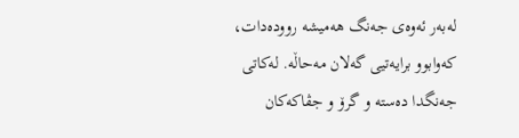لەبەر ئەوەی جەنگ هەمیشە روودەدات، کەوابوو برایەتیی گەلان مەحاڵە. لەکاتی جەنگدا دەستە و گرۆ و جڤاکەکان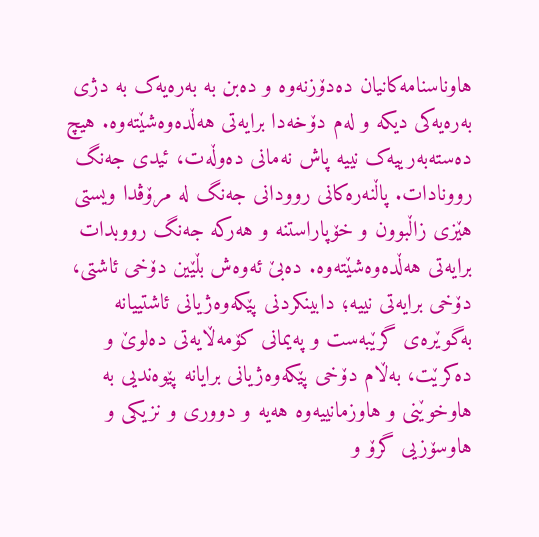هاوناسنامەکانیان دەدۆزنەوە و دەبن بە بەرەیەک بە دژی بەرەیەکی دیکە و لەم دۆخەدا برایەتی هەڵدەوەشێتەوە. هیچ دەستەبەرییەک نییە پاش نەمانی دەوڵەت، ئیدی جەنگ روونادات. پاڵنەرەکانی روودانی جەنگ لە مرۆڤدا ویستی هێزی زاڵبوون و خۆپاراستنە و هەرکە جەنگ رووبدات برایەتی هەڵدەوەشێتەوە. دەبێ ئەوەش بڵێین دۆخی ئاشتی، دۆخی برایەتی نییە؛ دابینکردنی پێکەوەژیانی ئاشتییانە بەگوێرەی گرێبەست و پەیمانی کۆمەڵایەتی دەلوێ و دەکرێت، بەڵام دۆخی پێکەوەژیانی برایانە پێوەندیی بە هاوخوێنی و هاوزمانییەوە هەیە و دووری و نزیکی و هاوسۆزیی گرۆ و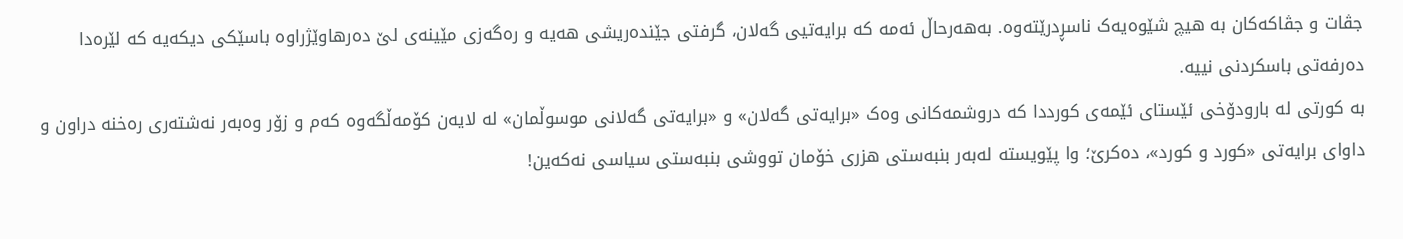جڤات و جڤاکەکان بە هیچ شێوەیەک ناسڕدرێتەوە. بەهەرحاڵ ئەمە کە برایەتیی گەلان، گرفتی جێندەریشی هەیە و رەگەزی مێینەی لێ دەرهاوێژراوە باسێکی دیکەیە کە لێرەدا دەرفەتی باسکردنی نییە.
بە کورتی لە بارودۆخی ئێستای ئێمەی کورددا کە دروشمەکانی وەک «برایەتی گەلان» و «برایەتی گەلانی موسوڵمان» لە لایەن کۆمەڵگەوە کەم و زۆر وەبەر نەشتەری رەخنە دراون و داوای برایەتی «کورد و کورد»، دەکرێ؛ وا پێویستە لەبەر بنبەستی هزری خۆمان تووشی بنبەستی سیاسی نەکەین!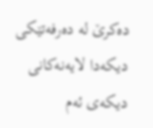دەکرێ لە دەرفەتێکی دیکەدا لایەنەکانی دیکەی ئەم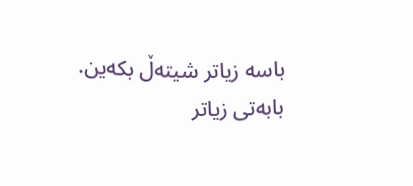باسە زیاتر شیتەڵ بکەین.
بابەتی زیاتر